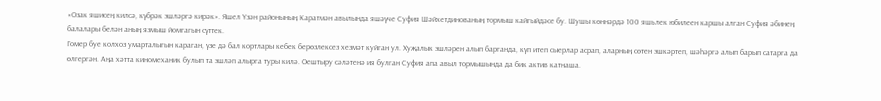«Озак яшисең килсә, күбрәк эшләргә кирәк». Яшел Үзән районының Каратмән авылында яшәүче Суфия Шәйхетдинованың тормыш кайгыйдәсе бу. Шушы көннәрдә 100 яшьлек юбилеен каршы алган Суфия әбинең балалары белән аның язмыш йомгагын сүттек.
Гомер буе колхоз умарталыгын караган, үзе дә бал кортлары кебек берөзлексез хезмәт куйган ул. Хуҗалык эшләрен алып барганда, күп итеп сыерлар асрап, аларның сөтен эшкәртеп, шәһәргә алып барып сатарга да өлгергән. Аңа хәтта киномеханик булып та эшләп алырга туры килә. Оештыру сәләтенә ия булган Суфия апа авыл тормышында да бик актив катнаша.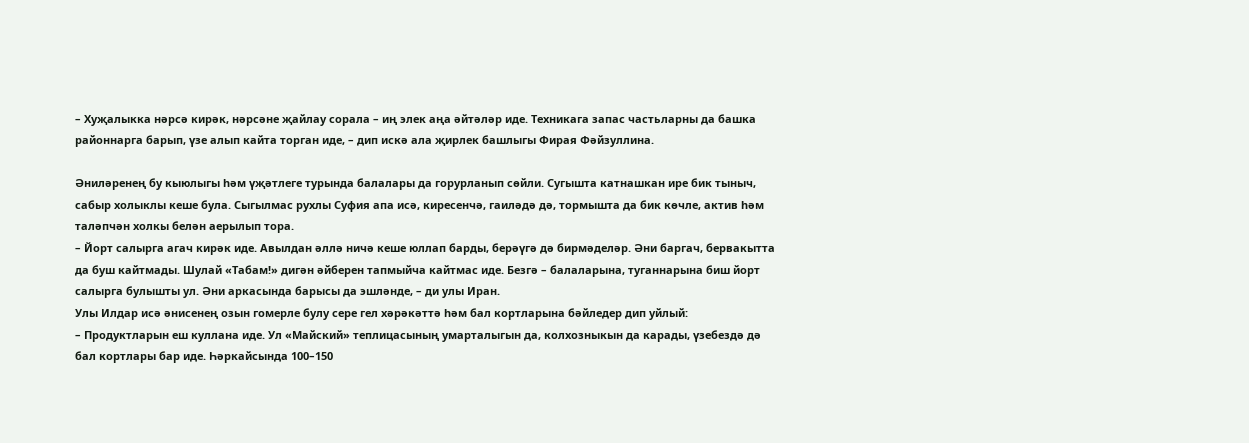– Хуҗалыкка нәрсә кирәк, нәрсәне җайлау сорала – иң элек аңа әйтәләр иде. Техникага запас частьларны да башка районнарга барып, үзе алып кайта торган иде, – дип искә ала җирлек башлыгы Фирая Фәйзуллина.

Әниләренең бу кыюлыгы һәм үҗәтлеге турында балалары да горурланып сөйли. Сугышта катнашкан ире бик тыныч, сабыр холыклы кеше була. Сыгылмас рухлы Суфия апа исә, киресенчә, гаиләдә дә, тормышта да бик көчле, актив һәм таләпчән холкы белән аерылып тора.
– Йорт салырга агач кирәк иде. Авылдан әллә ничә кеше юллап барды, берәүгә дә бирмәделәр. Әни баргач, бервакытта да буш кайтмады. Шулай «Табам!» дигән әйберен тапмыйча кайтмас иде. Безгә – балаларына, туганнарына биш йорт салырга булышты ул. Әни аркасында барысы да эшләнде, – ди улы Иран.
Улы Илдар исә әнисенең озын гомерле булу сере гел хәрәкәттә һәм бал кортларына бәйледер дип уйлый:
– Продуктларын еш куллана иде. Ул «Майский» теплицасының умарталыгын да, колхозныкын да карады, үзебездә дә бал кортлары бар иде. Һәркайсында 100–150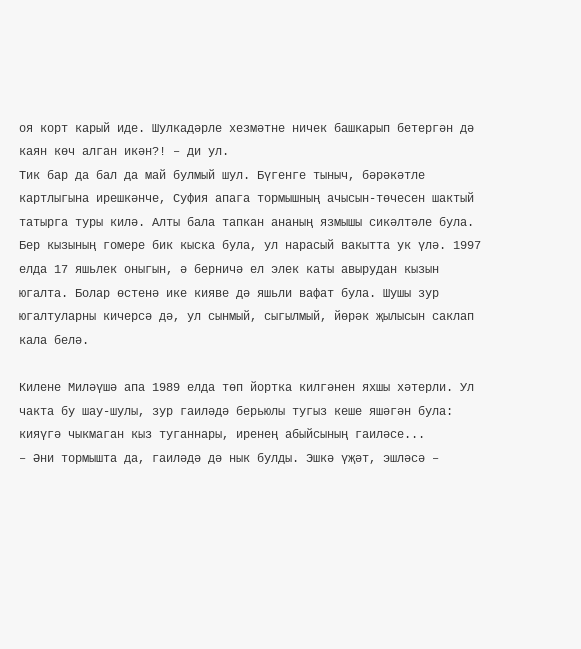оя корт карый иде. Шулкадәрле хезмәтне ничек башкарып бетергән дә каян көч алган икән?! – ди ул.
Тик бар да бал да май булмый шул. Бүгенге тыныч, бәрәкәтле картлыгына ирешкәнче, Суфия апага тормышның ачысын-төчесен шактый татырга туры килә. Алты бала тапкан ананың язмышы сикәлтәле була. Бер кызының гомере бик кыска була, ул нарасый вакытта ук үлә. 1997 елда 17 яшьлек оныгын, ә берничә ел элек каты авырудан кызын югалта. Болар өстенә ике кияве дә яшьли вафат була. Шушы зур югалтуларны кичерсә дә, ул сынмый, сыгылмый, йөрәк җылысын саклап кала белә.

Килене Миләүшә апа 1989 елда төп йортка килгәнен яхшы хәтерли. Ул чакта бу шау-шулы, зур гаиләдә берьюлы тугыз кеше яшәгән була: кияүгә чыкмаган кыз туганнары, иренең абыйсының гаиләсе...
– Әни тормышта да, гаиләдә дә нык булды. Эшкә үҗәт, эшләсә –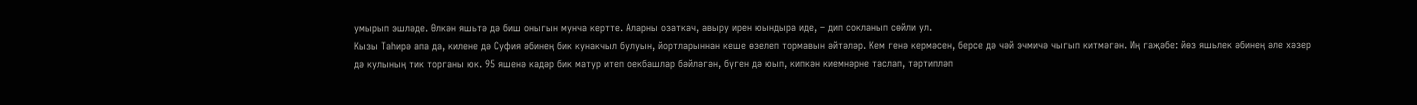умырып эшләде. Өлкән яшьтә дә биш оныгын мунча кертте. Аларны озаткач, авыру ирен юындыра иде, – дип сокланып сөйли ул.
Кызы Таһирә апа да, килене дә Суфия әбинең бик кунакчыл булуын, йортларыннан кеше өзелеп тормавын әйтәләр. Кем генә кермәсен, берсе дә чәй эчмичә чыгып китмәгән. Иң гаҗәбе: йөз яшьлек әбинең әле хәзер дә кулының тик торганы юк. 95 яшенә кадәр бик матур итеп оекбашлар бәйләгән, бүген дә юып, кипкән киемнәрне таслап, тәртипләп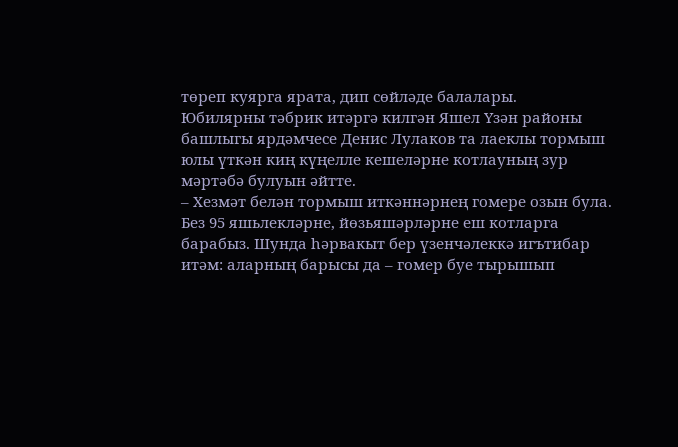төреп куярга ярата, дип сөйләде балалары.
Юбилярны тәбрик итәргә килгән Яшел Үзән районы башлыгы ярдәмчесе Денис Лулаков та лаеклы тормыш юлы үткән киң күңелле кешеләрне котлауның зур мәртәбә булуын әйтте.
– Хезмәт белән тормыш иткәннәрнең гомере озын була. Без 95 яшьлекләрне, йөзьяшәрләрне еш котларга барабыз. Шунда һәрвакыт бер үзенчәлеккә игътибар итәм: аларның барысы да – гомер буе тырышып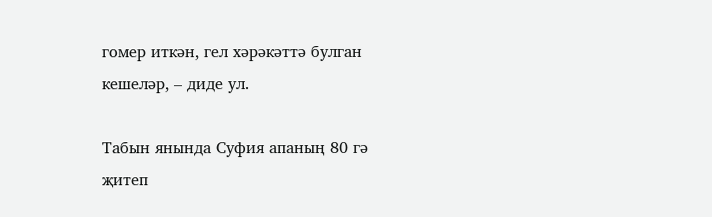гомер иткән, гел хәрәкәттә булган кешеләр, – диде ул.

Табын янында Суфия апаның 80 гә җитеп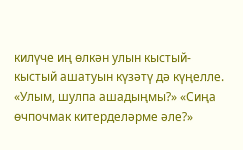килүче иң өлкән улын кыстый-кыстый ашатуын күзәтү дә күңелле. «Улым, шулпа ашадыңмы?» «Сиңа өчпочмак китерделәрме әле?»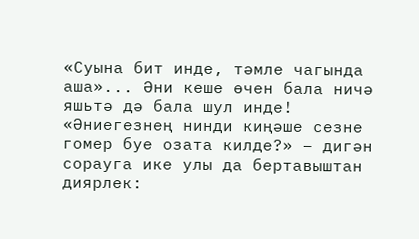«Суына бит инде, тәмле чагында аша»... Әни кеше өчен бала ничә яшьтә дә бала шул инде!
«Әниегезнең нинди киңәше сезне гомер буе озата килде?» – дигән сорауга ике улы да бертавыштан диярлек: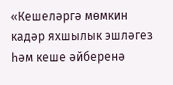«Кешеләргә мөмкин кадәр яхшылык эшләгез һәм кеше әйберенә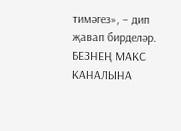тимәгез», – дип җавап бирделәр.
БЕЗНЕҢ МАКС КАНАЛЫНА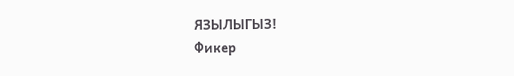ЯЗЫЛЫГЫЗ!
Фикер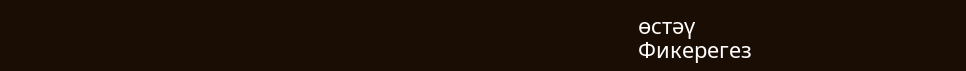өстәү
Фикерегез